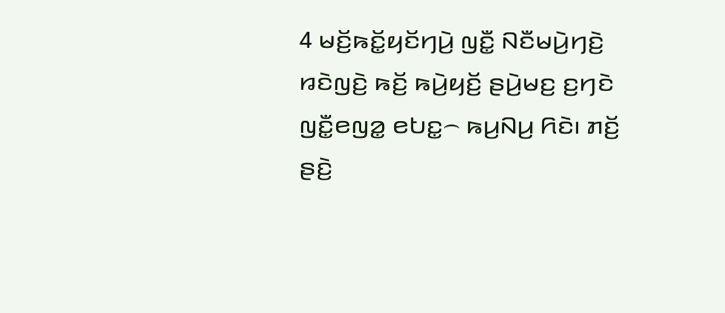4 ꤗꤢꤩ꤬ꤒꤢꤩ꤭ꤟꤢꤩꤚꤣꤧ꤬ ꤜꤢꤪ꤭ ꤡꤢꤪꤗꤣꤧ꤬ꤚꤢꤧ꤬ ꤙꤢꤧꤜꤢꤧ꤬ ꤒꤢꤩ꤬ ꤒꤣꤧ꤬ꤟꤢꤩ꤬ ꤔꤣꤧ꤬ꤗꤢ꤬ ꤢ꤬ꤚꤢꤧ ꤜꤢꤪ꤭ꤕꤜꤤ꤭ ꤕꤝꤢ꤭꤮ ꤒꤣ꤬ꤡꤣ꤬ ꤖꤢꤧ꤯ ꤊꤢꤩ꤬ ꤔꤢꤧ꤬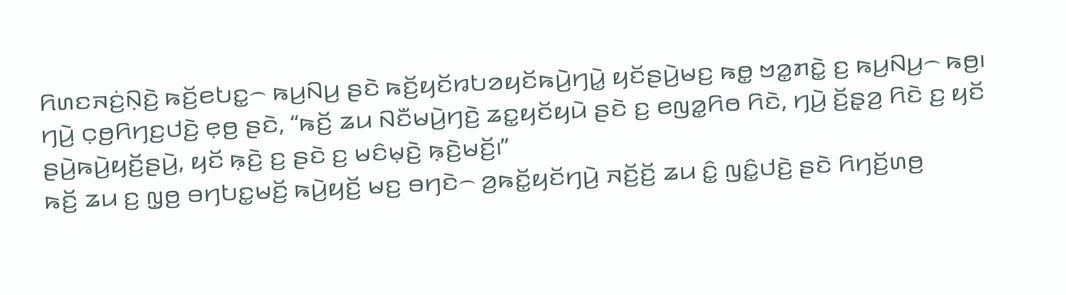ꤖꤛꤢꤏꤢꤦ꤬ꤡ꤫ꤢꤧ꤬ ꤒꤢꤩ꤬ꤕꤝꤢ꤭꤮ ꤒꤣ꤬ꤡꤣ꤬ ꤔꤢꤧ ꤒꤢꤩ꤬ꤟꤢꤩꤙꤝꤤꤟꤢꤩꤒꤣꤧ꤬ꤚꤣꤧ꤭ ꤟꤢꤩꤔꤣꤧ꤬ꤗꤢ꤬ ꤒꤥ꤭ ꤠꤤ꤭ꤊꤢꤧ꤭ ꤢ꤬ ꤒꤣ꤬ꤡꤣ꤬꤮ ꤒꤥ꤬꤯
ꤚꤣꤧ꤬ ꤍ꤫ꤥ꤬ꤖꤚꤢ꤬ꤓꤢꤧ꤬ ꤕ꤫ꤥ꤬ ꤔꤢꤧ, “ꤒꤢꤩ꤬ ꤘꤣ ꤡꤢꤪꤗꤣꤧ꤬ꤚꤢꤧ꤬ ꤘꤢ꤭ꤟꤢꤩꤟꤣꤧ ꤔꤢꤧ ꤢ꤬ ꤕꤜꤤ꤭ꤖꤥ ꤖꤢꤧ, ꤚꤣꤧ꤬ ꤢꤩ꤬ꤔ꤫ꤤ꤬ ꤖꤢꤧ ꤢ꤬ ꤟꤢꤩ ꤔꤣꤧ꤬ꤒꤣꤧ꤬ꤟꤢꤩ꤬ꤔꤣꤧ꤬, ꤟꤢꤩ ꤒ꤫ꤢꤧ꤬ ꤢ꤬ ꤔꤢꤧ ꤢ꤬ ꤗꤢꤨꤗ꤫ꤢꤧ꤬ ꤒ꤫ꤢꤧ꤬ꤗꤢꤩ꤬꤯”
ꤒꤢꤩ꤬ ꤘꤣ ꤢ꤬ ꤜ꤫ꤥ꤬ ꤋꤚꤝꤢ꤭ꤗꤢꤩ꤬ ꤒꤣꤧ꤬ꤟꤢꤩ꤬ ꤗꤢ꤬ ꤋꤚꤢꤧ꤮ ꤤ꤬ꤒꤢꤩ꤭ꤟꤢꤩꤚꤣꤧ꤬ ꤏꤢꤩ꤬ꤢꤩ꤬ ꤘꤣ ꤢꤨ꤭ ꤜꤢꤨ꤭ꤓꤢꤧ꤬ ꤔꤢꤧ ꤖꤚꤢꤩ꤬ꤛꤥ꤬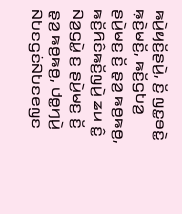ꤒꤣꤧ꤬ꤟꤢꤩ꤬ꤔꤣꤧ꤬, ꤢꤩ꤬ ꤜꤢ꤭ꤋꤢꤧ꤭ ꤒ꤫ꤢꤧ꤬ꤗꤢꤩ꤬, ꤒꤢꤩ꤬ꤞꤝꤤ꤬ ꤔꤣꤧ꤬ꤗꤢ꤬ ꤢꤩ꤬ ꤔ꤫ꤤ꤬ ꤒꤥ꤬ꤒꤥ꤬, ꤒꤢꤩ꤬ꤖꤢꤨꤒꤢꤩ꤬ꤜꤣꤧ꤬ ꤘꤣ ꤢꤨ꤭ ꤡꤤ꤬ꤞꤣꤧ꤭ ꤢ꤬ ꤔꤣꤧ꤬ꤗꤢ꤬ ꤢꤩ꤬ ꤔ꤫ꤤ꤬ ꤒꤥ꤬ꤒꤥ꤬, ꤓꤥ꤭ꤚꤣꤧ꤬ ꤡꤝꤢꤞꤢꤦꤡꤝꤢꤕꤜꤢ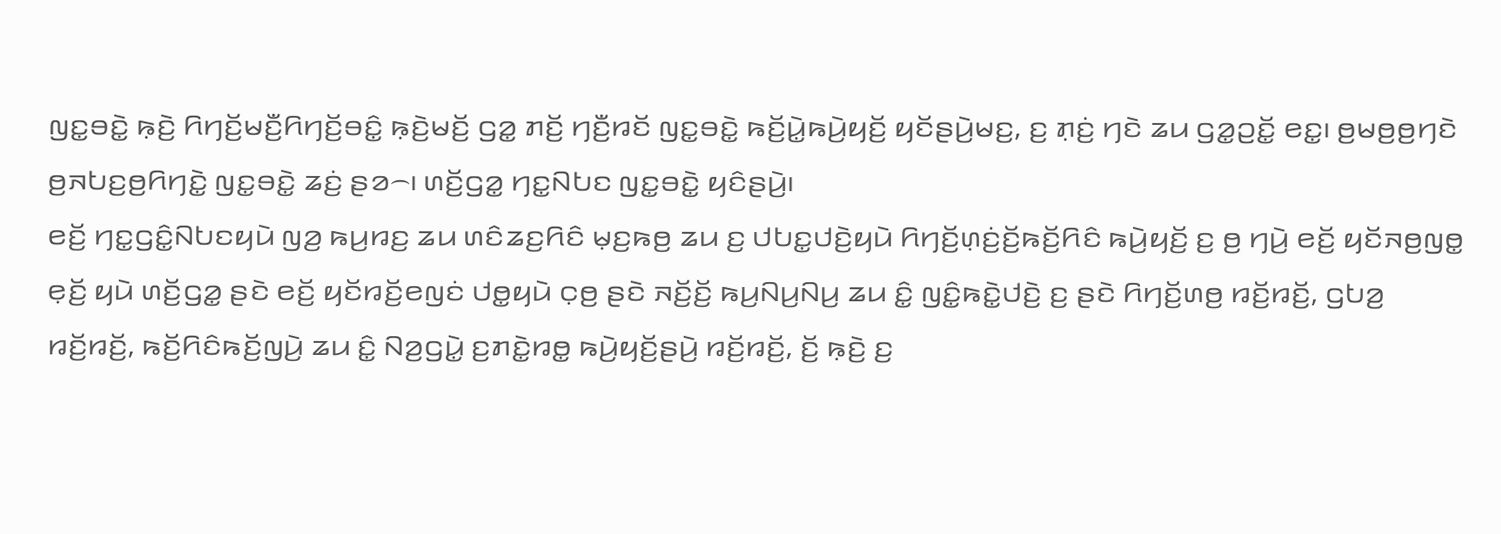ꤜꤢ꤭ꤋꤢꤧ꤭ ꤒ꤫ꤢꤧ꤬ ꤖꤚꤢꤩ꤬ꤗꤢꤪ꤬ꤖꤚꤢꤩ꤬ꤋꤢꤨ꤭ ꤒ꤫ꤢꤧ꤬ꤗꤢꤩ꤬ ꤞꤤ꤭ ꤊꤢꤩ꤬ ꤚꤢꤪ꤬ꤙꤢꤩ ꤜꤢ꤭ꤋꤢꤧ꤭ ꤒꤢꤩ꤬ꤣꤧ꤭ꤒꤣꤧ꤬ꤟꤢꤩ꤬ ꤟꤢꤩꤔꤣꤧ꤬ꤗꤢ꤬, ꤢ꤬ ꤊ꤫ꤢꤦ꤬ ꤚꤢꤧ ꤘꤣ ꤞꤤ꤭ꤑꤢꤩ꤭ ꤕꤢ꤭꤯ ꤥ꤬ꤗꤥ꤬ꤥ꤬ꤚꤢꤧ ꤥ꤬ꤏꤝꤢ꤬ꤥ꤬ꤖꤚꤢꤧ꤭ ꤜꤢ꤭ꤋꤢꤧ꤭ ꤘꤢꤦ꤬ ꤔꤤ꤮꤯ ꤛꤢꤩ꤬ꤞꤤ꤭ ꤚꤢ꤭ꤡꤝꤢ ꤜꤢ꤭ꤋꤢꤧ꤭ ꤟꤢꤨꤔꤣꤧ꤬꤯
ꤕꤢꤩ꤬ ꤚꤢ꤭ꤞꤢꤨ꤭ꤡꤝꤢꤟꤣꤧ ꤜꤤ꤬ ꤒꤣ꤬ꤙꤢ꤬ ꤘꤣ ꤛꤢꤨꤘꤢ꤬ꤖꤢꤨ ꤗ꤫ꤢ꤬ꤒꤥ꤬ ꤘꤣ ꤢ꤬ ꤓꤝꤢ꤭ꤓꤢꤧ꤬ꤟꤣꤧ ꤖꤚꤢꤩ꤬ꤛ꤫ꤢꤦ꤬ꤢꤩ꤬ꤒꤢꤩ꤬ꤖꤢꤨ ꤒꤣꤧ꤬ꤟꤢꤩ꤬ ꤢ꤬ ꤥ꤬ ꤚꤣꤧ꤬ ꤕꤢꤩ꤬ ꤟꤢꤩꤏꤥ꤬ꤜꤥ꤭ ꤕ꤫ꤢꤩ꤬ ꤟꤣꤧ ꤛꤢꤩ꤬ꤞꤤ꤭ ꤔꤢꤧ ꤕꤢꤩ꤬ ꤟꤢꤩꤙꤢꤩ꤬ꤕꤜꤢꤦ ꤓꤥ꤭ꤟꤣꤧ ꤍ꤫ꤥ꤬ ꤔꤢꤧ ꤏꤢꤩ꤬ꤢꤩ꤬ ꤒꤣ꤬ꤡꤣ꤬ꤡꤣ꤬ ꤘꤣ ꤢꤨ꤭ ꤜꤢꤨ꤭ꤒꤢꤧ꤭ꤓꤢꤧ꤬ ꤢ꤬ ꤔꤢꤧ ꤖꤚꤢꤩ꤬ꤛꤥ꤬ ꤙꤢꤩ꤬ꤙꤢꤩ꤬, ꤞꤝꤤ꤬ ꤙꤢꤩ꤬ꤙꤢꤩ꤬, ꤒꤢꤩ꤬ꤖꤢꤨꤒꤢꤩ꤬ꤜꤣꤧ꤬ ꤘꤣ ꤢꤨ꤭ ꤡꤤ꤬ꤞꤣꤧ꤭ ꤢ꤬ꤊꤢꤧ꤭ꤙꤥ꤭ ꤒꤣꤧ꤬ꤟꤢꤩ꤬ꤔꤣꤧ꤬ ꤙꤢꤩ꤬ꤙꤢꤩ꤬, ꤢꤩ꤬ ꤒ꤫ꤢꤧ꤬ ꤢ꤬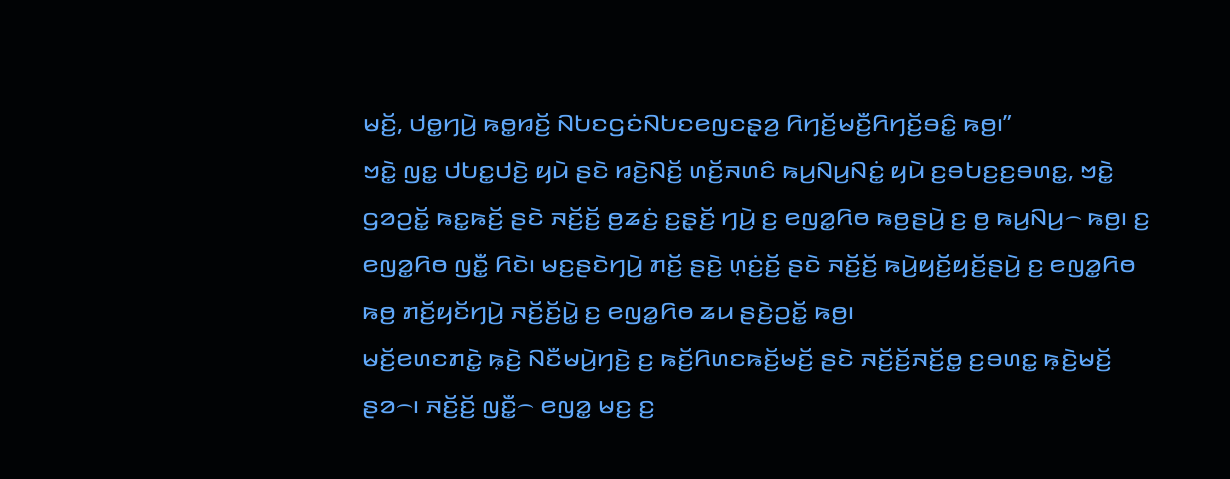ꤗꤢꤩ꤬, ꤓꤥ꤭ꤚꤣꤧ꤬ ꤒꤥ꤭ꤙꤢꤩ꤬ ꤡꤝꤢꤞꤢꤦꤡꤝꤢꤕꤜꤢꤔ꤫ꤤ꤬ ꤖꤚꤢꤩ꤬ꤗꤢꤪ꤬ꤖꤚꤢꤩ꤬ꤋꤢꤨ꤭ ꤒꤥ꤬꤯”
ꤠꤢꤧ꤭ ꤜꤢ꤭ ꤓꤝꤢ꤭ꤓꤢꤧ꤬ ꤟꤣꤧ ꤔꤢꤧ ꤙꤢꤧ꤬ꤡꤢꤩ꤬ ꤛꤢꤩ꤬ꤏꤛꤢꤨ ꤒꤣ꤬ꤡꤣ꤬ꤡꤢꤦ꤭ ꤟꤣꤧ ꤢ꤬ꤋꤝꤢ꤬ꤢ꤬ꤋꤛꤢ꤭, ꤠꤢꤧ꤭ ꤞꤤꤑꤢꤩ꤭ ꤒꤢ꤭ꤒꤢꤩ꤬ ꤔꤢꤧ ꤏꤢꤩ꤬ꤢꤩ꤬ ꤥ꤬ꤘꤢꤦ꤬ ꤢ꤬ꤔ꤫ꤢꤩ꤬ ꤚꤣꤧ꤬ ꤢ꤬ ꤕꤜꤤ꤭ꤖꤥ ꤒꤥ꤬ꤔꤣꤧ꤬ ꤢ꤬ ꤥ꤬ ꤒꤣ꤬ꤡꤣ꤬꤮ ꤒꤥ꤬꤯ ꤢ꤬ ꤕꤜꤤ꤭ꤖꤥ ꤜꤢꤪ꤭ ꤖꤢꤧ꤯ ꤗꤢ꤬ꤔꤢꤧꤚꤣꤧ꤬ ꤊꤢꤩ꤬ ꤔꤢꤧ꤬ ꤛ꤫ꤢꤦ꤬ꤢꤩ꤬ ꤔꤢꤧ ꤏꤢꤩ꤬ꤢꤩ꤬ ꤒꤣꤧ꤬ꤟꤢꤩ꤬ꤟꤢꤩ꤬ꤔꤣꤧ꤬ ꤢ꤬ ꤕꤜꤤ꤭ꤖꤥ ꤒꤥ꤬ ꤊꤢꤩ꤬ꤟꤢꤩꤚꤣꤧ꤬ ꤏꤢꤩ꤬ꤢꤩ꤬ꤣꤧ꤭ ꤢ꤬ ꤕꤜꤤ꤭ꤖꤥ ꤘꤣ ꤔꤢꤧ꤬ꤑꤢꤩ꤭ ꤒꤥ꤬꤯
ꤗꤢꤩ꤬ꤕꤛꤢꤊꤢꤧ꤭ ꤒ꤫ꤢꤧ꤬ ꤡꤢꤪꤗꤣꤧ꤬ꤚꤢꤧ꤬ ꤢ꤬ ꤒꤢꤩ꤬ꤖꤛꤢꤒꤢꤩ꤬ꤗꤢꤩ꤬ ꤔꤢꤧ ꤏꤢꤩ꤬ꤢꤩ꤬ꤏꤢꤩ꤬ꤥ꤭ ꤢ꤬ꤋꤛꤢ꤭ ꤒ꤫ꤢꤧ꤬ꤗꤢꤩ꤬ ꤔꤤ꤮꤯ ꤏꤢꤩ꤬ꤢꤩ꤬ ꤜꤢꤪ꤭꤮ ꤕꤜꤤ꤭ ꤗꤢ꤬ ꤢ꤬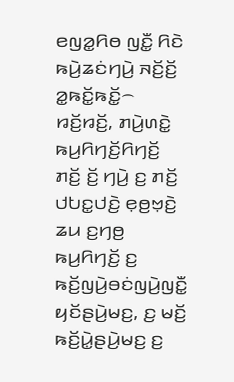ꤕꤜꤤ꤭ꤖꤥ ꤜꤢꤪ꤭ ꤖꤢꤧ ꤒꤣꤧ꤬ꤘꤢꤦꤚꤣꤧ꤬ ꤏꤢꤩ꤬ꤢꤩ꤬ ꤤ꤭ꤒꤢꤩ꤭ꤒꤢꤩ꤭꤮ ꤙꤢꤩ꤬ꤙꤢꤩ꤬, ꤊꤣꤧ꤬ꤛꤢꤧ꤭ ꤒꤣ꤬ꤖꤚꤢꤩ꤬ꤖꤚꤢꤩ꤬ ꤊꤢꤩ꤬ ꤢꤩ꤬ ꤚꤣꤧ꤬ ꤢ꤬ ꤊꤢꤩ꤬ ꤓꤝꤢ꤭ꤓꤢꤧ꤬ ꤕ꤫ꤥ꤬ꤠ꤫ꤢꤧ꤬ ꤘꤣ ꤢ꤬ꤚꤥ꤬ ꤒꤣ꤬ꤖꤚꤢꤩ꤬ ꤢ꤬ ꤒꤢꤩ꤬ꤜꤣꤧ꤬ꤋꤢꤦꤜꤣꤧ꤬ꤜꤢꤪ꤭ ꤟꤢꤩꤔꤣꤧ꤬ꤗꤢ꤬, ꤢ꤬ ꤗꤢꤩ꤬ ꤒꤢꤩ꤬ꤣꤧ꤭ꤔꤣꤧ꤬ꤗꤢ꤬ ꤢ꤬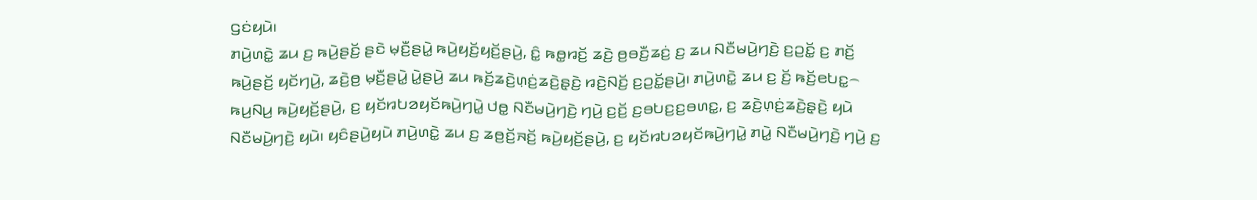ꤞꤢꤦꤟꤣꤧ꤯
ꤊꤣꤧ꤬ꤛꤢꤧ꤭ ꤘꤣ ꤢ꤬ ꤒꤣꤧ꤬ꤔꤢꤩ꤬ ꤔꤢꤧ ꤗ꤫ꤢꤪ꤬ꤔꤣꤧ꤭ ꤒꤣꤧ꤬ꤟꤢꤩ꤬ꤟꤢꤩ꤬ꤔꤣꤧ꤬, ꤢꤨ꤭ ꤒꤥ꤭ꤙꤢꤩ꤬ ꤘꤢꤧ꤬ ꤥ꤬ꤋꤢꤪ꤬ꤘꤢꤦ꤬ ꤢ꤬ ꤘꤣ ꤡꤢꤪꤗꤣꤧ꤬ꤚꤢꤧ꤬ ꤢ꤬ꤑꤢꤩ꤭ ꤢ꤬ ꤊꤢꤩ꤬ ꤒꤣꤧ꤬ꤔꤢꤩ꤬ ꤟꤢꤩꤚꤣꤧ꤬, ꤘꤢꤧ꤬ꤥ꤬ ꤗ꤫ꤢꤪ꤬ꤔꤣꤧ꤭ ꤣꤧ꤭ꤔꤣꤧ꤬ ꤘꤣ ꤒꤢꤩ꤬ꤘꤢꤧ꤬ꤛ꤫ꤢꤦ꤬ꤘꤢꤧ꤬ꤔ꤫ꤢꤧ꤬ ꤙꤢꤧ꤬ꤡꤢꤩ꤬ ꤢ꤬ꤑꤢꤩ꤭ꤔꤣꤧ꤬꤯ ꤊꤣꤧ꤬ꤛꤢꤧ꤭ ꤘꤣ ꤢ꤬ ꤢꤩ꤬ ꤒꤢꤩ꤬ꤕꤝꤢ꤭꤮ ꤒꤣ꤬ꤡꤣ꤬ ꤒꤣꤧ꤬ꤟꤢꤩ꤬ꤔꤣꤧ꤬, ꤢ꤬ ꤟꤢꤩꤙꤝꤤꤟꤢꤩꤒꤣꤧ꤬ꤚꤣꤧ꤭ ꤓꤥ꤭ ꤡꤢꤪꤗꤣꤧ꤬ꤚꤢꤧ꤬ ꤚꤣꤧ꤬ ꤢ꤬ꤢꤩ꤬ ꤢ꤬ꤋꤝꤢ꤬ꤢ꤬ꤋꤛꤢ꤭, ꤢ꤬ ꤘꤢꤧ꤬ꤛ꤫ꤢꤦ꤬ꤘꤢꤧ꤬ꤔ꤫ꤢꤧ꤬ ꤟꤣꤧ ꤡꤢꤪꤗꤣꤧ꤬ꤚꤢꤧ꤬ ꤟꤣꤧ꤯ ꤟꤢꤨꤔꤣꤧ꤬ꤟꤣꤧ ꤊꤣꤧ꤬ꤛꤢꤧ꤭ ꤘꤣ ꤢ꤬ ꤘꤥ꤬ꤢꤩ꤬ꤏꤢꤩ꤬ ꤒꤣꤧ꤬ꤟꤢꤩ꤬ꤔꤣꤧ꤬, ꤢ꤬ ꤟꤢꤩꤙꤝꤤꤟꤢꤩꤒꤣꤧ꤬ꤚꤣꤧ꤭ ꤊꤣꤧ꤭ ꤡꤢꤪꤗꤣꤧ꤬ꤚꤢꤧ꤬ ꤚꤣꤧ꤬ ꤢ꤬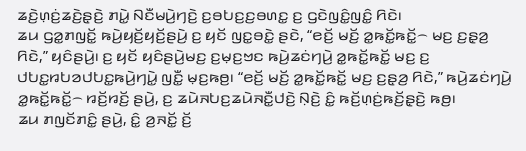ꤘꤢꤧ꤬ꤛ꤫ꤢꤦ꤬ꤘꤢꤧ꤬ꤔ꤫ꤢꤧ꤬ ꤊꤣꤧ꤭ ꤡꤢꤪꤗꤣꤧ꤬ꤚꤢꤧ꤬ ꤢ꤬ꤋꤝꤢ꤬ꤢ꤬ꤋꤛꤢ꤭ ꤢ꤬ ꤞꤢꤧꤜꤢꤨ꤭ꤜꤢꤨ꤭ ꤖꤢꤧ꤯
ꤘꤣ ꤞꤤ꤭ꤊꤜꤢꤩ꤭ ꤒꤣꤧ꤬ꤟꤢꤩ꤬ꤟꤢꤩ꤬ꤔꤣꤧ꤬ ꤢ꤬ ꤟꤢꤩ ꤜꤢ꤭ꤋꤢꤧ꤭ ꤔꤢꤧ, “ꤕꤢꤩ꤬ ꤗꤢꤩ꤬ ꤤ꤭ꤒꤢꤩ꤭ꤒꤢꤩ꤭꤮ ꤗꤢ꤬ ꤢ꤬ꤔ꤫ꤤ꤬ ꤖꤢꤧ,” ꤟꤢꤨꤔꤣꤧ꤬꤯ ꤢ꤬ ꤟꤢꤩ ꤟꤢꤨꤔꤣꤧ꤬ꤗꤢ꤬ ꤢ꤬ꤗ꤫ꤢ꤬ꤠꤢ ꤒꤣꤧ꤬ꤘꤢꤦꤚꤣꤧ꤬ ꤤ꤭ꤒꤢꤩ꤭ꤒꤢꤩ꤭ ꤗꤢ꤬ ꤢ꤬ ꤓꤝꤢ꤭ꤙꤝꤤꤓꤝꤢ꤭ꤒꤣꤧ꤬ꤚꤣꤧ꤭ ꤜꤢꤪ꤭ ꤗ꤫ꤢ꤬ꤒꤥ꤬꤯ “ꤕꤢꤩ꤬ ꤗꤢꤩ꤬ ꤤ꤭ꤒꤢꤩ꤭ꤒꤢꤩ꤭ ꤗꤢ꤬ ꤢ꤬ꤔ꤫ꤤ꤬ ꤖꤢꤧ,” ꤒꤣꤧ꤬ꤘꤢꤦꤚꤣꤧ꤬ ꤤ꤭ꤒꤢꤩ꤭ꤒꤢꤩ꤭꤮ ꤙꤢꤩ꤬ꤙꤢꤩ꤬ ꤔꤣꤧ꤬, ꤢ꤬ ꤘꤣꤧꤏꤝꤢ꤬ꤘꤣꤧꤏꤢꤪ꤭ꤓꤢꤧ꤬ ꤡ꤫ꤢꤧ꤬ ꤢꤨ꤭ ꤒꤢꤩ꤬ꤛ꤫ꤢꤦ꤬ꤒꤢꤩ꤬ꤔ꤫ꤢꤧ꤬ ꤒꤥ꤬꤯
ꤘꤣ ꤊꤜꤢꤩꤊꤢꤨ꤭ ꤔꤣꤧ꤬, ꤢꤨ꤭ ꤤ꤬ꤏꤢꤩ꤭ ꤢꤩ꤬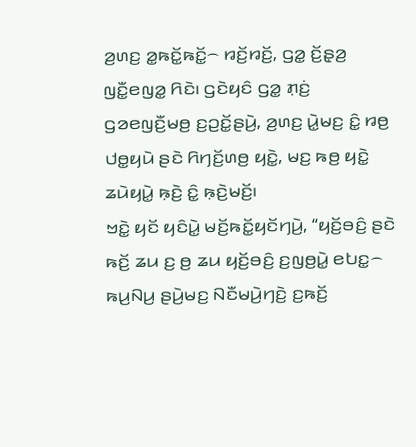ꤤ꤬ꤛꤢ꤬ ꤤ꤭ꤒꤢꤩ꤭ꤒꤢꤩ꤭꤮ ꤙꤢꤩ꤬ꤙꤢꤩ꤬, ꤞꤤ꤭ ꤢꤩ꤬ꤔ꤫ꤤ꤬ ꤜꤢꤪ꤭ꤕꤜꤤ꤭ ꤖꤢꤧ꤯ ꤞꤢꤧꤟꤢꤨ ꤞꤤ꤭ ꤊ꤫ꤢꤦ꤬ ꤞꤤꤕꤜꤢꤪ꤬ꤗꤥ꤬ ꤢ꤬ꤑꤢꤩ꤭ꤔꤣꤧ꤬, ꤤ꤬ꤛꤢ꤬ ꤣꤧ꤭ꤗꤢ꤬ ꤢꤨ꤭ ꤙꤥ꤬ ꤓꤥ꤭ꤟꤣꤧ ꤔꤢꤧ ꤖꤚꤢꤩ꤬ꤛꤥ꤬ ꤟꤢꤧ꤭, ꤗꤢ꤬ ꤒꤥ꤬ ꤟꤢꤧ꤭ ꤘꤣꤧꤟꤣꤧ꤭ ꤒ꤫ꤢꤧ꤬ ꤢꤨ꤭ ꤒ꤫ꤢꤧ꤬ꤗꤢꤩ꤬꤯
ꤠꤢꤧ꤭ ꤟꤢꤩ ꤟꤢꤨꤣꤧ꤭ ꤗꤢꤩ꤬ꤒꤢꤩ꤭ꤟꤢꤩꤚꤣꤧ꤬, “ꤟꤢꤩ꤬ꤋꤢꤨ꤬ ꤔꤢꤧ ꤒꤢꤩ꤬ ꤘꤣ ꤢ꤬ ꤥ꤬ ꤘꤣ ꤟꤢꤩ꤬ꤋꤢꤨ꤬ ꤢ꤬ꤜꤥ꤬ꤣꤧ꤭ ꤕꤝꤢ꤭꤮ ꤒꤣ꤬ꤡꤣ꤬ ꤔꤣꤧ꤬ꤗꤢ꤬ ꤡꤢꤪꤗꤣꤧ꤬ꤚꤢꤧ꤬ ꤢ꤬ꤒꤢꤩ꤬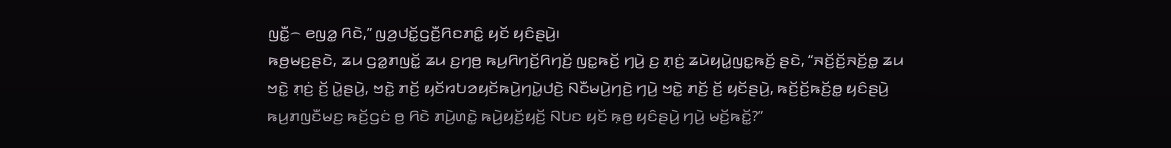ꤜꤢꤪ꤭꤮ ꤕꤜꤤ꤭ ꤖꤢꤧ,” ꤜꤤ꤬ꤓꤢꤩ꤭ꤞꤢꤪ꤬ꤖꤢꤊꤢꤨ꤭ ꤟꤢꤩ ꤟꤢꤨꤔꤣꤧ꤬꤯
ꤒꤥ꤬ꤗꤢ꤬ꤔꤢꤧ, ꤘꤣ ꤞꤤ꤭ꤊꤜꤢꤩ꤭ ꤘꤣ ꤢ꤬ꤚꤥ꤬ ꤒꤣ꤬ꤖꤚꤢꤩ꤬ꤖꤚꤢꤩ꤬ ꤜꤢ꤭ꤒꤢꤩ꤬ ꤚꤣꤧ꤬ ꤢ꤬ ꤊ꤫ꤢꤦ꤬ ꤘꤣꤧꤟꤣꤧ꤭ꤜꤢ꤭ꤒꤢꤩ꤬ ꤔꤢꤧ, “ꤏꤢꤩ꤬ꤢꤩ꤬ꤏꤢꤩ꤬ꤥ꤭ ꤘꤣ ꤠꤢꤧ꤭ ꤊ꤫ꤢꤦ꤬ ꤢꤩ꤬ ꤣꤧ꤭ꤔꤣꤧ꤬, ꤠꤢꤧ꤭ ꤊꤢꤩ꤬ ꤟꤢꤩꤙꤝꤤꤟꤢꤩꤒꤣꤧ꤬ꤚꤣꤧ꤭ꤓꤢꤧ꤬ ꤡꤢꤪꤗꤣꤧ꤬ꤚꤢꤧ꤬ ꤚꤣꤧ꤬ ꤠꤢꤧ꤭ ꤊꤢꤩ꤬ ꤢꤩ꤬ ꤟꤢꤩꤔꤣꤧ꤬, ꤒꤢꤩ꤬ꤢꤩ꤬ꤒꤢꤩ꤬ꤥ꤭ ꤟꤢꤨꤔꤣꤧ꤬ ꤒꤣ꤬ꤊꤜꤢꤪꤗꤢ꤬ ꤒꤢꤩ꤬ꤞꤢꤦ ꤥ꤬ ꤖꤢꤧ ꤊꤣꤧ꤬ꤛꤢꤧ꤭ ꤒꤣꤧ꤬ꤟꤢꤩ꤬ꤟꤢꤩ꤬ ꤡꤝꤢ ꤟꤢꤩ ꤒ꤫ꤥ꤬ ꤟꤢꤨꤔꤣꤧ꤬ ꤚꤣꤧ꤬ ꤗꤢꤩ꤬ꤒꤢꤩ꤭?”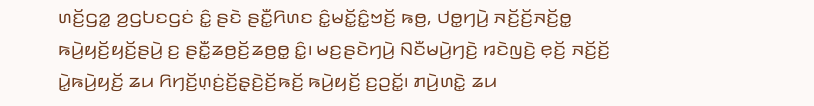ꤛꤢꤩ꤬ꤞꤤ꤭ ꤤ꤬ꤞꤝꤢꤞꤢꤦ ꤢꤨ꤭ ꤔꤢꤧ ꤔꤢꤪ꤭ꤖꤛꤢ ꤢꤨ꤭ꤗꤢꤩ꤭ꤢꤨ꤭ꤠꤢꤩ꤬ ꤒꤥ꤬, ꤓꤥ꤭ꤚꤣꤧ꤬ ꤏꤢꤩ꤬ꤢꤩ꤬ꤏꤢꤩ꤬ꤥ꤭ ꤒꤣꤧ꤬ꤟꤢꤩ꤬ꤟꤢꤩ꤬ꤔꤣꤧ꤬ ꤢ꤬ ꤔꤢꤪ꤭ꤘꤥ꤬ꤢꤩ꤬ꤘꤥ꤬ꤥ꤭ ꤢꤨ꤭꤯ ꤗꤢ꤬ꤔꤢꤧꤚꤣꤧ꤬ ꤡꤢꤪꤗꤣꤧ꤬ꤚꤢꤧ꤬ ꤙꤢꤧꤜꤢꤧ꤬ ꤕ꤫ꤢꤩ꤬ ꤏꤢꤩ꤬ꤢꤩ꤬ ꤣꤧ꤭ꤒꤣꤧ꤬ꤟꤢꤩ꤬ ꤘꤣ ꤖꤚꤢꤩ꤬ꤛ꤫ꤢꤦ꤬ꤢꤩ꤬ꤔ꤫ꤢꤧ꤬ꤢꤩ꤬ꤒꤢꤩ꤬ ꤒꤣꤧ꤬ꤟꤢꤩ꤬ ꤢ꤬ꤑꤢꤩ꤭꤯ ꤊꤣꤧ꤬ꤛꤢꤧ꤭ ꤘꤣ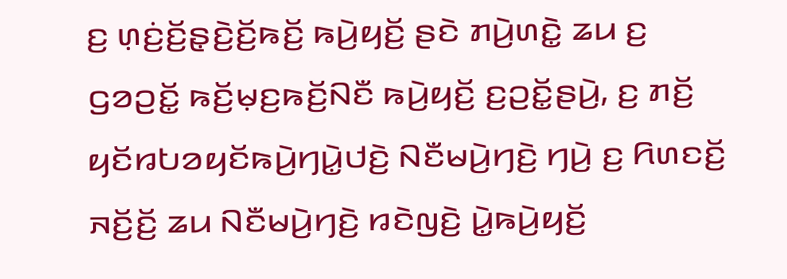ꤢ꤬ ꤛ꤫ꤢꤦ꤬ꤢꤩ꤬ꤔ꤫ꤢꤧ꤬ꤢꤩ꤬ꤒꤢꤩ꤬ ꤒꤣꤧ꤬ꤟꤢꤩ꤬ ꤔꤢꤧ ꤊꤣꤧ꤬ꤛꤢꤧ꤭ ꤘꤣ ꤢ꤬ ꤞꤤꤑꤢꤩ꤭ ꤒꤢꤩ꤬ꤗ꤫ꤢ꤬ꤒꤢꤩ꤬ꤡꤢꤪ ꤒꤣꤧ꤬ꤟꤢꤩ꤬ ꤢ꤬ꤑꤢꤩ꤭ꤔꤣꤧ꤬, ꤢ꤬ ꤊꤢꤩ꤬ ꤟꤢꤩꤙꤝꤤꤟꤢꤩꤒꤣꤧ꤬ꤚꤣꤧ꤭ꤓꤢꤧ꤬ ꤡꤢꤪꤗꤣꤧ꤬ꤚꤢꤧ꤬ ꤚꤣꤧ꤬ ꤢ꤬ ꤖꤛꤢꤢꤩ꤬ ꤏꤢꤩ꤬ꤢꤩ꤬ ꤘꤣ ꤡꤢꤪꤗꤣꤧ꤬ꤚꤢꤧ꤬ ꤙꤢꤧꤜꤢꤧ꤬ ꤣꤧ꤭ꤒꤣꤧ꤬ꤟꤢꤩ꤬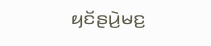ꤟꤢꤩꤔꤣꤧ꤬ꤗꤢ꤬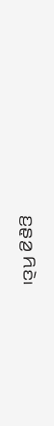ꤢ꤬ꤔ꤫ꤤ꤬ ꤖꤢꤧ꤯